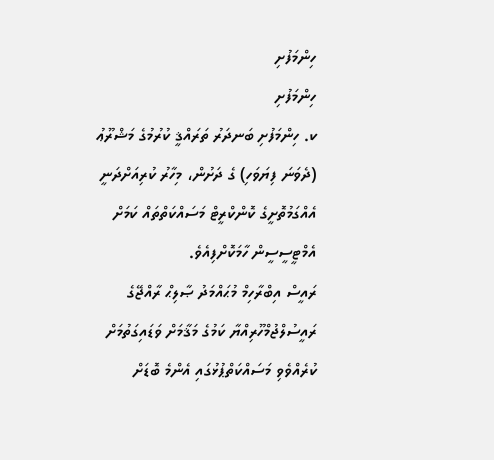ހިންމަފުށި
ހިންމަފުށި
ކ. ހިންމަފުށި ބަނދަރު ތަރައްޤީ ކުރުމުގެ މަޝްރޫޢު (ދެވަނަ ފިޔަވަހި) ގެ ދަށުން، މިހާރު ކުރިއަށްދަނީ އެއްގަމުތޮށީގެ ކޮންކްރީޓް މަސައްކަތްތައް ކަމަށް އެމްޓީސީސީން ހާމަކޮށްފިއެވެ.
ރައީސް އިބްރާހިމް މުޙައްމަދު ޞާލިޙް ރާއްޖޭގެ ރައީސުލްޖުމްހޫރިއްޔާ ކަމުގެ މަޤާމަށް ވަޑައިގަތުމަށް ކުރެއްވެވި މަސައްކަތްޕުޅުގައި އެންމެ ބޮޑަށް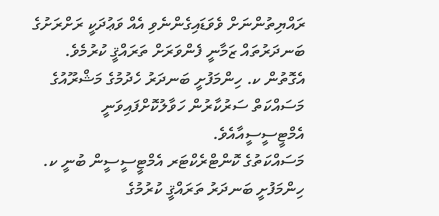ރައްޔިތުންނަށް ވެވަޑައިގެންނެވި އެއް ވަޢުދަކީ ރަށްރަށުގެ ބަނދަރުތައް ޒަމާނީ ފެންވަރަށް ތަރައްޤީ ކުރުމެވެ. އެގޮތުން ކ. ހިންމަފުށީ ބަނދަރު ހެދުމުގެ މަޝްރޫއުގެ މަސައްކަތް ސަރުކާރުން ހަވާލުކޮށްފައިވަނީ އެމްޓީސީސީއާއެވެ.
މަސައްކަތުގެ ކޮންޓްރެކްޓަރ އެމްޓީސީސީން ބުނީ ކ. ހިންމަފުށީ ބަނދަރު ތަރައްޤީ ކުރުމުގެ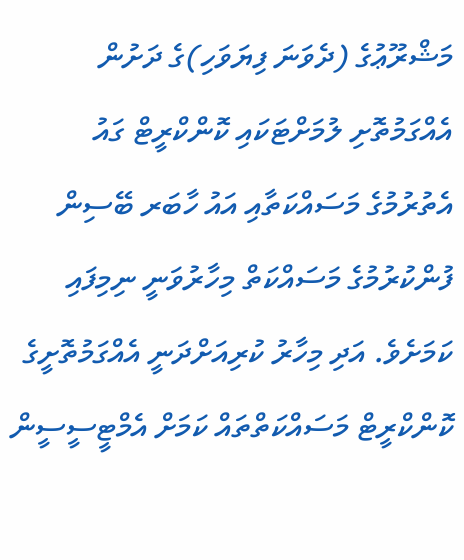މަޝްރޫޢުގެ (ދެވަނަ ފިޔަވަހި)ގެ ދަށުން އެއްގަމުތޮށި ލުމަށްޓަކައި ކޮންކްރީޓް ގައު އެތުރުމުގެ މަސައްކަތާއި އައު ހާބަރ ބޭސިން ފުންކުރުމުގެ މަސައްކަތް މިހާރުވަނީ ނިމިފައި ކަމަށެވެ. އަދި މިހާރު ކުރިއަށްދަނީ އެއްގަމުތޮށީގެ ކޮންކްރީޓް މަސައްކަތްތައް ކަމަށް އެމްޓީސީސީން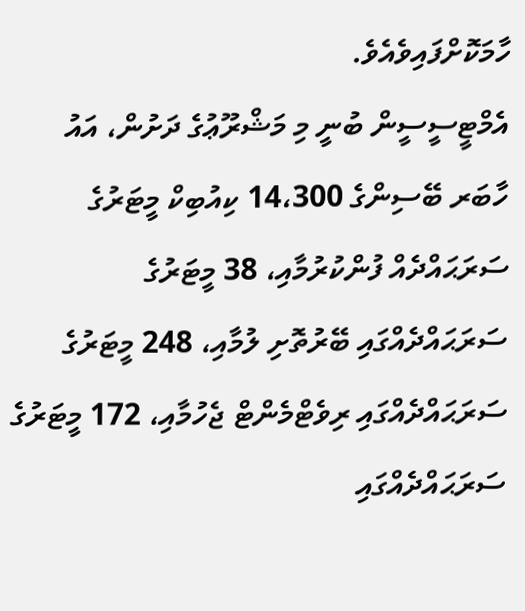ހާމަކޮށްފައިވެއެވެ.
އެމްޓީސީސީން ބުނީ މި މަޝްރޫޢުގެ ދަށުން، އައު ހާބަރ ބޭސިންގެ 14،300 ކިއުބިކް މީޓަރުގެ ސަރަޙައްދެއް ފުންކުރުމާއި، 38 މީޓަރުގެ ސަރަޙައްދެއްގައި ބޭރުތޮށި ލުމާއި، 248 މީޓަރުގެ ސަރަޙައްދެއްގައި ރިވެޓްމެންޓް ޖެހުމާއި، 172 މީޓަރުގެ ސަރަޙައްދެއްގައި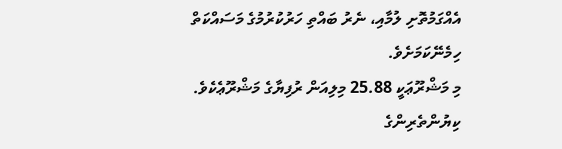އެއްގަމުތޮށި ލުމާއި، ނެރު ބައްތި ހަރުކުރުމުގެ މަސައްކަތް ހިމެނޭކަމަށެވެ.
މި މަޝްރޫޢަކީ 25.88 މިލިއަން ރުފިޔާގެ މަޝްރޫޢެކެވެ.
ކިޔުންތެރިންގެ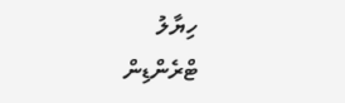ހިޔާލު
ޓްރެންޑިން